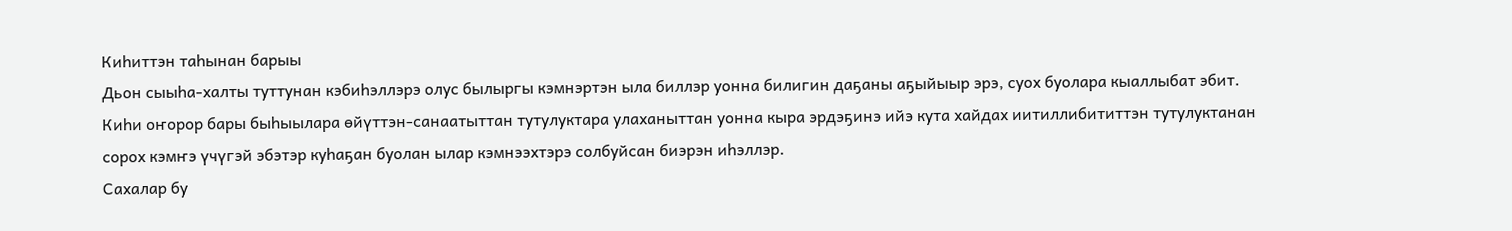Киһиттэн таһынан барыы
Дьон сыыһа-халты туттунан кэбиһэллэрэ олус былыргы кэмнэртэн ыла биллэр уонна билигин даҕаны аҕыйыыр эрэ, суох буолара кыаллыбат эбит. Киһи оҥорор бары быһыылара өйүттэн-санаатыттан тутулуктара улаханыттан уонна кыра эрдэҕинэ ийэ кута хайдах иитиллибититтэн тутулуктанан сорох кэмҥэ үчүгэй эбэтэр куһаҕан буолан ылар кэмнээхтэрэ солбуйсан биэрэн иһэллэр.
Сахалар бу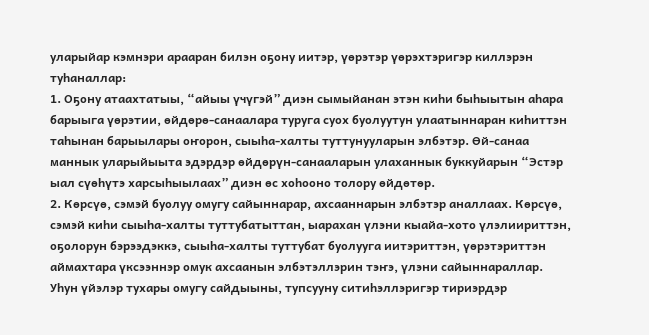уларыйар кэмнэри арааран билэн оҕону иитэр, үөрэтэр үөрэхтэригэр киллэрэн туһаналлар:
1. Оҕону атаахтатыы, “айыы үчүгэй” диэн сымыйанан этэн киһи быһыытын аһара барыыга үөрэтии, өйдөрө-санаалара туруга суох буолуутун улаатыннаран киһиттэн таһынан барыылары оҥорон, сыыһа-халты туттунууларын элбэтэр. Өй-санаа маннык уларыйыыта эдэрдэр өйдөрүн-санааларын улаханнык буккуйарын “Эстэр ыал сүөһүтэ харсыһыылаах” диэн өс хоһооно толору өйдөтөр.
2. Көрсүө, сэмэй буолуу омугу сайыннарар, ахсааннарын элбэтэр аналлаах. Көрсүө, сэмэй киһи сыыһа-халты туттубатыттан, ыарахан үлэни кыайа-хото үлэлиириттэн, оҕолорун бэрээдэккэ, сыыһа-халты туттубат буолууга иитэриттэн, үөрэтэриттэн аймахтара үксээннэр омук ахсаанын элбэтэллэрин тэҥэ, үлэни сайыннараллар.
Уһун үйэлэр тухары омугу сайдыыны, тупсууну ситиһэллэригэр тириэрдэр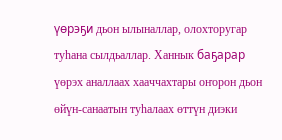үөрэҕи дьон ылыналлар, олохторугар туһана сылдьаллар. Ханнык баҕарар үөрэх аналлаах хааччахтары оҥорон дьон өйүн-санаатын туһалаах өттүн диэки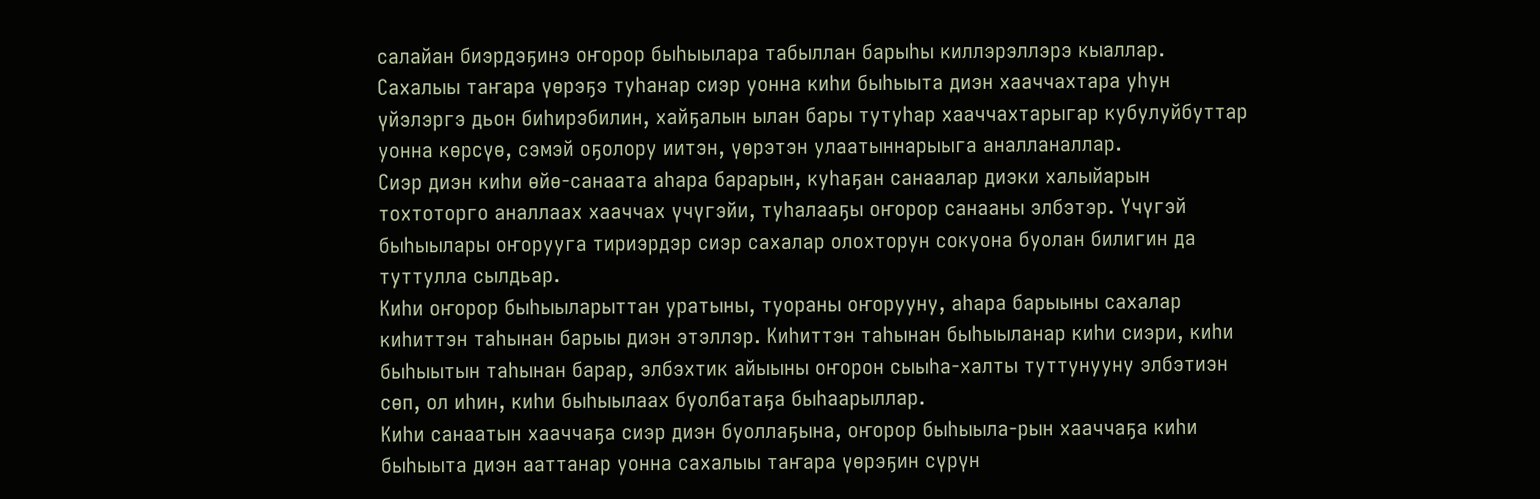салайан биэрдэҕинэ оҥорор быһыылара табыллан барыһы киллэрэллэрэ кыаллар.
Сахалыы таҥара үөрэҕэ туһанар сиэр уонна киһи быһыыта диэн хааччахтара уһун үйэлэргэ дьон биһирэбилин, хайҕалын ылан бары тутуһар хааччахтарыгар кубулуйбуттар уонна көрсүө, сэмэй оҕолору иитэн, үөрэтэн улаатыннарыыга аналланаллар.
Сиэр диэн киһи өйө-санаата аһара барарын, куһаҕан санаалар диэки халыйарын тохтоторго аналлаах хааччах үчүгэйи, туһалааҕы оҥорор санааны элбэтэр. Үчүгэй быһыылары оҥорууга тириэрдэр сиэр сахалар олохторун сокуона буолан билигин да туттулла сылдьар.
Киһи оҥорор быһыыларыттан уратыны, туораны оҥорууну, аһара барыыны сахалар киһиттэн таһынан барыы диэн этэллэр. Киһиттэн таһынан быһыыланар киһи сиэри, киһи быһыытын таһынан барар, элбэхтик айыыны оҥорон сыыһа-халты туттунууну элбэтиэн сөп, ол иһин, киһи быһыылаах буолбатаҕа быһаарыллар.
Киһи санаатын хааччаҕа сиэр диэн буоллаҕына, оҥорор быһыыла-рын хааччаҕа киһи быһыыта диэн ааттанар уонна сахалыы таҥара үөрэҕин сүрүн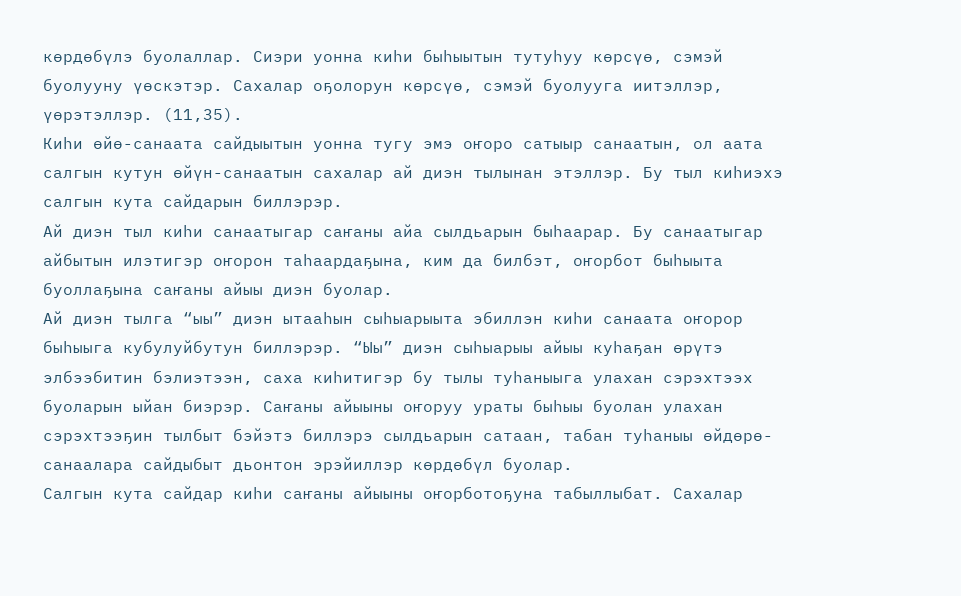көрдөбүлэ буолаллар. Сиэри уонна киһи быһыытын тутуһуу көрсүө, сэмэй буолууну үөскэтэр. Сахалар оҕолорун көрсүө, сэмэй буолууга иитэллэр, үөрэтэллэр. (11,35).
Киһи өйө-санаата сайдыытын уонна тугу эмэ оҥоро сатыыр санаатын, ол аата салгын кутун өйүн-санаатын сахалар ай диэн тылынан этэллэр. Бу тыл киһиэхэ салгын кута сайдарын биллэрэр.
Ай диэн тыл киһи санаатыгар саҥаны айа сылдьарын быһаарар. Бу санаатыгар айбытын илэтигэр оҥорон таһаардаҕына, ким да билбэт, оҥорбот быһыыта буоллаҕына саҥаны айыы диэн буолар.
Ай диэн тылга “ыы” диэн ытааһын сыһыарыыта эбиллэн киһи санаата оҥорор быһыыга кубулуйбутун биллэрэр. “Ыы” диэн сыһыарыы айыы куһаҕан өрүтэ элбээбитин бэлиэтээн, саха киһитигэр бу тылы туһаныыга улахан сэрэхтээх буоларын ыйан биэрэр. Саҥаны айыыны оҥоруу ураты быһыы буолан улахан сэрэхтээҕин тылбыт бэйэтэ биллэрэ сылдьарын сатаан, табан туһаныы өйдөрө-санаалара сайдыбыт дьонтон эрэйиллэр көрдөбүл буолар.
Салгын кута сайдар киһи саҥаны айыыны оҥорботоҕуна табыллыбат. Сахалар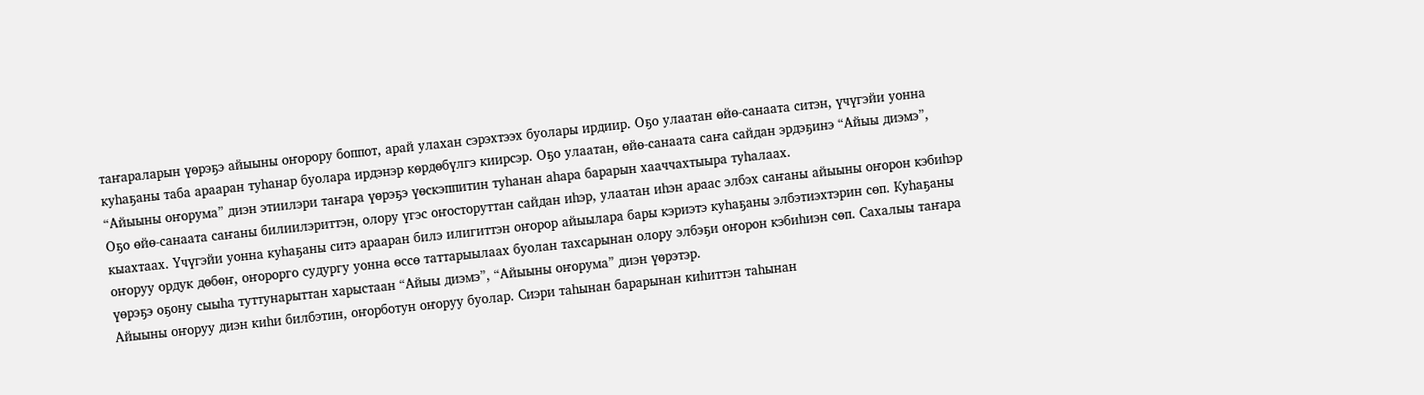таҥараларын үөрэҕэ айыыны оҥорору боппот, арай улахан сэрэхтээх буолары ирдиир. Оҕо улаатан өйө-санаата ситэн, үчүгэйи уонна куһаҕаны таба арааран туһанар буолара ирдэнэр көрдөбүлгэ киирсэр. Оҕо улаатан, өйө-санаата саҥа сайдан эрдэҕинэ “Айыы диэмэ”, “Айыыны оҥорума” диэн этиилэри таҥара үөрэҕэ үөскэппитин туһанан аһара барарын хааччахтыыра туһалаах.
Оҕо өйө-санаата саҥаны билиилэриттэн, олору үгэс оҥосторуттан сайдан иһэр, улаатан иһэн араас элбэх саҥаны айыыны оҥорон кэбиһэр кыахтаах. Үчүгэйи уонна куһаҕаны ситэ арааран билэ илигиттэн оҥорор айыылара бары кэриэтэ куһаҕаны элбэтиэхтэрин сөп. Куһаҕаны оҥоруу ордук дөбөҥ, оҥорорго судургу уонна өссө таттарыылаах буолан тахсарынан олору элбэҕи оҥорон кэбиһиэн сөп. Сахалыы таҥара үөрэҕэ оҕону сыыһа туттунарыттан харыстаан “Айыы диэмэ”, “Айыыны оҥорума” диэн үөрэтэр.
Айыыны оҥоруу диэн киһи билбэтин, оҥорботун оҥоруу буолар. Сиэри таһынан барарынан киһиттэн таһынан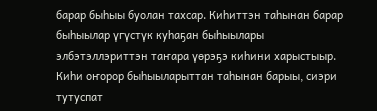барар быһыы буолан тахсар. Киһиттэн таһынан барар быһыылар үгүстүк куһаҕан быһыылары элбэтэллэриттэн таҥара үөрэҕэ киһини харыстыыр.
Киһи оҥорор быһыыларыттан таһынан барыы, сиэри тутуспат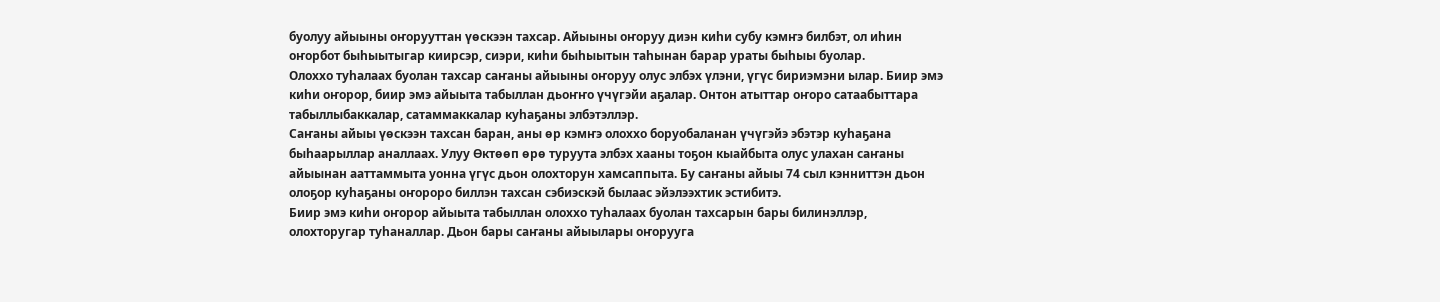буолуу айыыны оҥорууттан үөскээн тахсар. Айыыны оҥоруу диэн киһи субу кэмҥэ билбэт, ол иһин оҥорбот быһыытыгар киирсэр, сиэри, киһи быһыытын таһынан барар ураты быһыы буолар.
Олоххо туһалаах буолан тахсар саҥаны айыыны оҥоруу олус элбэх үлэни, үгүс бириэмэни ылар. Биир эмэ киһи оҥорор, биир эмэ айыыта табыллан дьоҥҥо үчүгэйи аҕалар. Онтон атыттар оҥоро сатаабыттара табыллыбаккалар, сатаммаккалар куһаҕаны элбэтэллэр.
Саҥаны айыы үөскээн тахсан баран, аны өр кэмҥэ олоххо боруобаланан үчүгэйэ эбэтэр куһаҕана быһаарыллар аналлаах. Улуу Өктөөп өрө туруута элбэх хааны тоҕон кыайбыта олус улахан саҥаны айыынан ааттаммыта уонна үгүс дьон олохторун хамсаппыта. Бу саҥаны айыы 74 сыл кэнниттэн дьон олоҕор куһаҕаны оҥороро биллэн тахсан сэбиэскэй былаас эйэлээхтик эстибитэ.
Биир эмэ киһи оҥорор айыыта табыллан олоххо туһалаах буолан тахсарын бары билинэллэр, олохторугар туһаналлар. Дьон бары саҥаны айыылары оҥорууга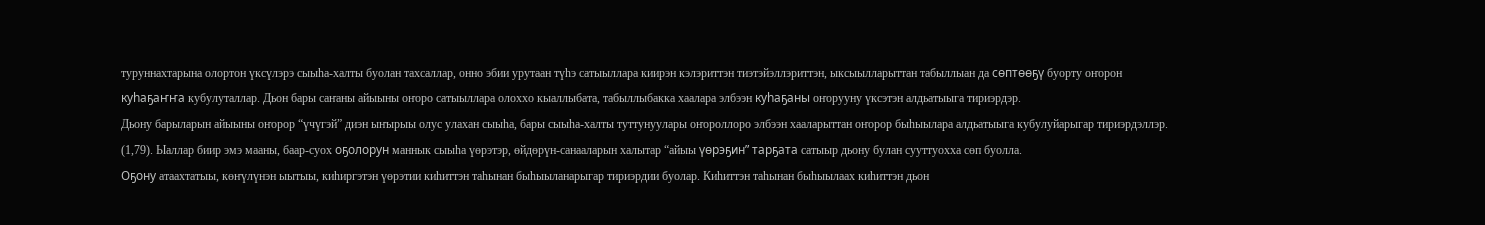туруннахтарына олортон үксүлэрэ сыыһа-халты буолан тахсаллар, онно эбии урутаан түһэ сатыыллара киирэн кэлэриттэн тиэтэйэллэриттэн, ыксыылларыттан табыллыан да сөптөөҕү буорту оҥорон куһаҕаҥҥа кубулуталлар. Дьон бары саҥаны айыыны оҥоро сатыыллара олоххо кыаллыбата, табыллыбакка хаалара элбээн куһаҕаны оҥорууну үксэтэн алдьатыыга тириэрдэр.
Дьону барыларын айыыны оҥорор “үчүгэй” диэн ыҥырыы олус улахан сыыһа, бары сыыһа-халты туттунуулары оҥороллоро элбээн хааларыттан оҥорор быһыылара алдьатыыга кубулуйарыгар тириэрдэллэр. (1,79). Ыаллар биир эмэ мааны, баар-суох оҕолорун маннык сыыһа үөрэтэр, өйдөрүн-санааларын халытар “айыы үөрэҕин” тарҕата сатыыр дьону булан сууттуохха сөп буолла.
Оҕону атаахтатыы, көҥүлүнэн ыытыы, киһиргэтэн үөрэтии киһиттэн таһынан быһыыланарыгар тириэрдии буолар. Киһиттэн таһынан быһыылаах киһиттэн дьон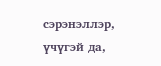сэрэнэллэр, үчүгэй да,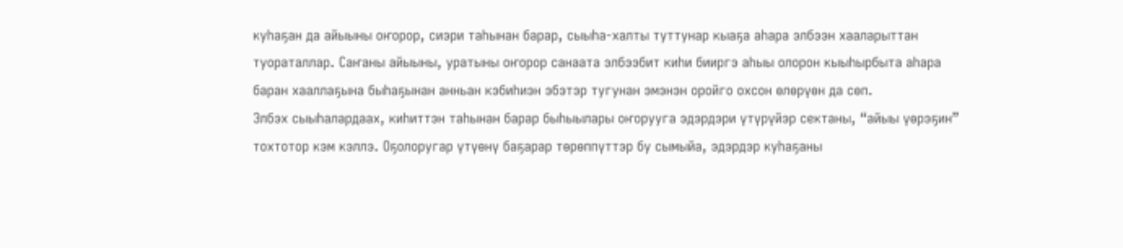куһаҕан да айыыны оҥорор, сиэри таһынан барар, сыыһа-халты туттунар кыаҕа аһара элбээн хааларыттан туораталлар. Саҥаны айыыны, уратыны оҥорор санаата элбээбит киһи бииргэ аһыы олорон кыыһырбыта аһара баран хааллаҕына быһаҕынан анньан кэбиһиэн эбэтэр тугунан эмэнэн оройго охсон өлөрүөн да сөп.
Элбэх сыыһалардаах, киһиттэн таһынан барар быһыылары оҥорууга эдэрдэри үтүрүйэр сектаны, “айыы үөрэҕин” тохтотор кэм кэллэ. Оҕолоругар үтүөнү баҕарар төрөппүттэр бу сымыйа, эдэрдэр куһаҕаны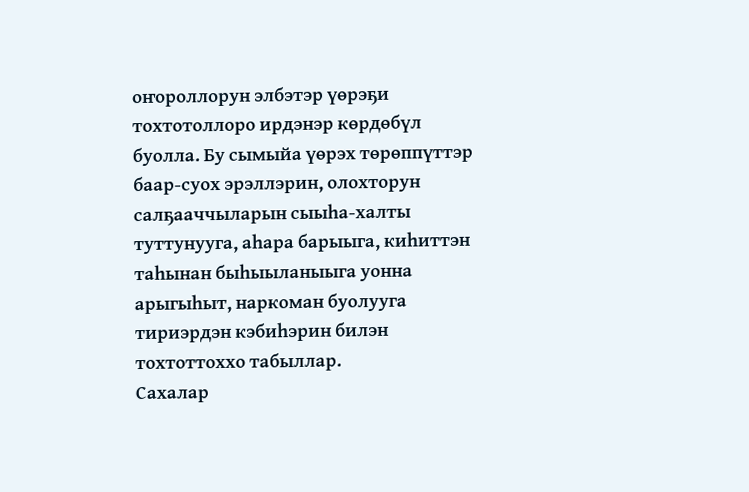оҥороллорун элбэтэр үөрэҕи тохтотоллоро ирдэнэр көрдөбүл буолла. Бу сымыйа үөрэх төрөппүттэр баар-суох эрэллэрин, олохторун салҕааччыларын сыыһа-халты туттунууга, аһара барыыга, киһиттэн таһынан быһыыланыыга уонна арыгыһыт, наркоман буолууга тириэрдэн кэбиһэрин билэн тохтоттоххо табыллар.
Сахалар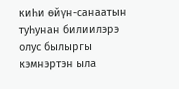киһи өйүн-санаатын туһунан билиилэрэ олус былыргы кэмнэртэн ыла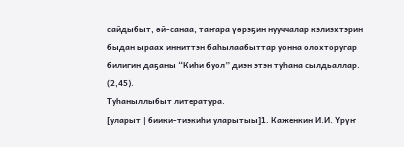сайдыбыт, өй-санаа, таҥара үөрэҕин нууччалар кэлиэхтэрин быдан ыраах инниттэн баһылаабыттар уонна олохторугар билигин даҕаны “Киһи буол” диэн этэн туһана сылдьаллар. (2,45).
Туһаныллыбыт литература.
[уларыт | биики-тиэкиһи уларытыы]1. Каженкин И.И. Үрүҥ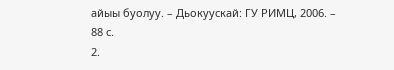айыы буолуу. – Дьокуускай: ГУ РИМЦ, 2006. – 88 с.
2.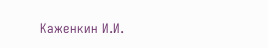Каженкин И.И.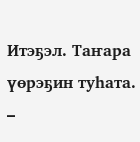Итэҕэл. Таҥара үөрэҕин туһата. –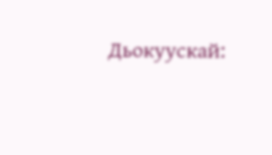Дьокуускай: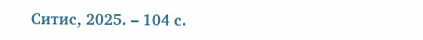Ситис, 2025. – 104 с.